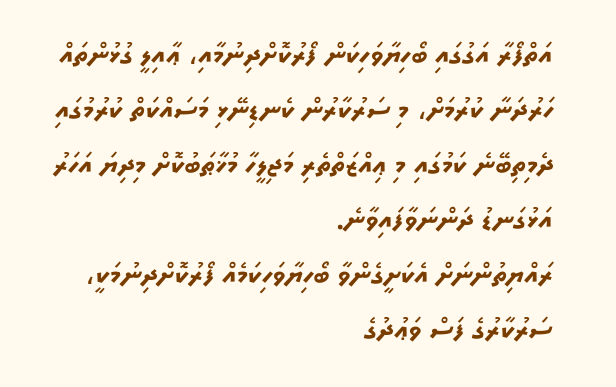އަތްފޯރާ އަގުގައި ބޯހިޔާވަހިކަން ފޯރުކޮށްދިނުމާއި، ޢާއިލީ ގުޅުންތައް ހަރުދަނާ ކުރުމަށް، މި ސަރުކާރުން ކެނޑިނޭޅި މަސައްކަތް ކުރުމުގައި ދެމިތިބޭނެ ކަމުގައި މި ޢިއްޒަތްތެރި މަޖިލީހާ މުޚާޠަބުކޮށް މިދިޔަ އަހަރު އަޅުގަނޑު ދަންނަވާފައިވާނެ.
ރައްޔިތުންނަށް އެކަށީގެންވާ ބޯހިޔާވަހިކަމެއް ފޯރުކޮށްދިނުމަކީ، ސަރުކާރުގެ ފަސް ވަޢުދުގެ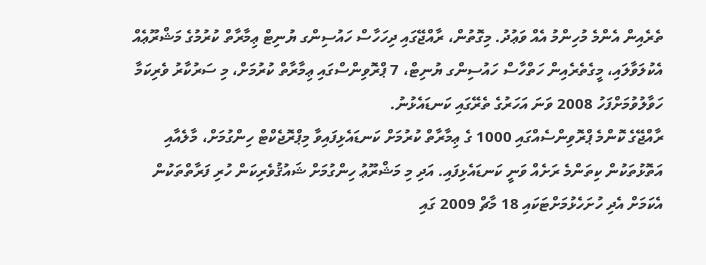ތެރެއިން އެންމެ މުހިންމު އެއް ވަޢުދު. މިގޮތުން، ރާއްޖޭގައި ދިހަހާސް ހައުސިންގ ޔުނިޓް ޢިމާރާތް ކުރުމުގެ މަޝްރޫޢެއް އެކުލަވާލައި، މީގެތެރެއިން ހަތްހާސް ހައުސިންގ ޔުނިޓް، 7 ޕްރޮވިންސްގައި ޢިމާރާތް ކުރުމަށް، މި ސަރުކާރު ވެރިކަމާ ހަވާލުވުމަށްފަހު 2008 ވަނަ އަހަރުގެ ތެރޭގައި ކަނޑައެޅުނު.
ރާއްޖޭގެ ކޮންމެ ޕްރޮވިންސެއްގައި 1000 ގެ ޢިމާރާތް ކުރުމަށް ކަނޑައެޅިފައިވާ މިޕްރޮޖެކްޓް ހިންގުމަށް، މާލެއާއި އަތޮޅުތަކުން ކިތަންމެ ރަށެއް ވަނީ ކަނޑައެޅިފައި. އަދި މި މަޝްރޫޢު ހިންގުމަށް ޝައުޤުވެރިކަން ހުރި ފަރާތްތަކުން އެކަމަށް އެދި ހުށަހެޅުމަށްޓަކައި 18 މާޗް 2009 ގައި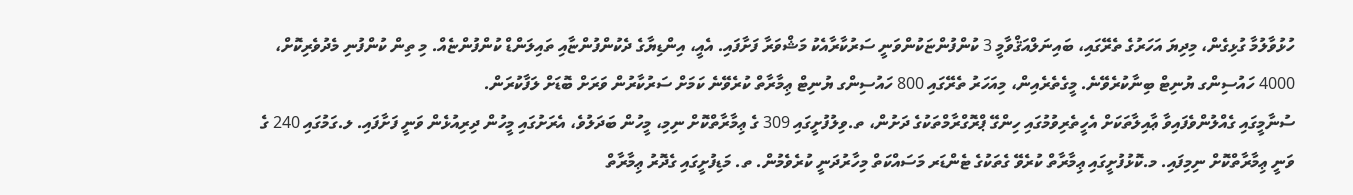ހުޅުވާލުމާ ގުޅިގެން، މިދިޔަ އަހަރުގެ ތެރޭގައި، ބައިނަލްއަޤްވާމީ 3 ކުންފުންޏަކުންވަނީ ސަރުކާރާއެކު މަޝްވަރާ ފަށާފައި. އެއީ، އިންޑިޔާގެ ދެކުންފުންޏާއި ތައިލަންޑް ކުންފުންޏެއް. މި ތިން ކުންފުނި މެދުވެރިކޮށް، 4000 ހައުސިންގ ޔުނިޓް ބިނާކުރެވޭނެ. މީގެތެރެއިން، މިއަހަރު ތެރޭގައި 800 ހައުސިންގ ޔުނިޓް ޢިމާރާތް ކުރެވޭނެ ކަމަށް ސަރުކާރުން ވަރަށް ބޮޑަށް ލަފާކުރަން.
ސުނާމީގައި ގެއްލުންވެފައިވާ ޢާއިލާތަކަށް އެހީތެރިވުމުގައި ހިންގޭ ޕްރޮގްރާމްތަކުގެ ދަށުން، ތ.ވިލުފުށީގައި 309 ގެ ޢިމާރާތްކޮށް ނިމި، މީހުން ބަދަލުވެ، އެރަށުގައި މީހުން ދިރިއުޅެން ވަނީ ފަށާފައި. ލ.ގަމުގައި 240 ގެ ވަނީ ޢިމާރާތްކޮށް ނިމިފައި. މ.ކޮޅުފުށީގައި ޢިމާރާތް ކުރެވޭ ގެތަކުގެ ޓެންޑަރ މަސައްކަތް މިހާރުދަނީ ކުރެވެމުން. ތ. މަޑިފުށީގައި ގެދޮރު ޢިމާރާތް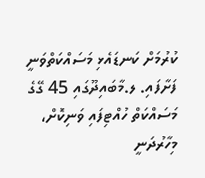ކުރުމަށް ކަނޑައެޅި މަސައްކަތްވަނީ ފަށާފައި. ލ.މާބައިދޫގައި 45 ގޭގެ މަސައްކަތް ހުއްޓިފައި ވަނިކޮށް، މިހާރުދަނީ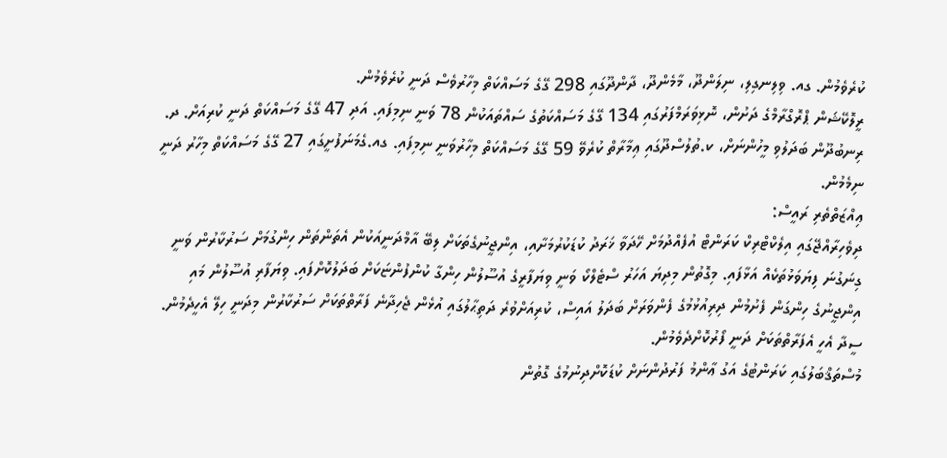ކުރެވެމުން. ގއ. ވިލިނގިލި، ނިލަންދޫ، މާމެންދޫ، ދާންދޫގައި 298 ގޭގެ މަސައްކަތް މިހާރުވެސް ދަނީ ކުރެވެމުން.
ރީލޮކޭޝަން ޕްރޮގްރާމްގެ ދަށުން، ނޮޅިވަރަމްފަރުގައި 134 ގޭގެ މަސައްކަތުގެ ސައްތައަކުން 78 ވަނީ ނިމިފައި. އަދި 47 ގޭގެ މަސައްކަތް ދަނީ ކުރިއަށް. ދ. ރިނބުދޫން ބަދަލުވި މީހުންނަށް، ކ.ތުލުސްދޫގައި ޢިމާރާތް ކުރެވޭ 59 ގޭގެ މަސައްކަތް މިހާރުވަނީ ނިމިފައި. ގއ.ގެމަނަފުށީގައި 27 ގޭގެ މަސައްކަތް މިހާރު ދަނީ ނިމެމުން.
ޢިއްޒަތްތެރި ރައީސް:
ދިވެހިރާއްޖޭގައި އިލެކްޓްރިކް ކަރަންޓް އުފެއްދުމަށް ހޭދަވާ ޚަރަދު ކުޑަކުރުމަށާއި، އިންޖީނުގެތަކަށް ލިބޭ އާމްދަނީއަކުން އެތަންތަން ހިންގުމަށް ސަރުކާރުން ވަނީ ގިނަގުނަ ފިޔަވަޅުތަކެއް އަޅާފައި. މިގޮތުން މިދިޔަ އަހަރު ސްޓެލްކޯ ވަނީ ވިޔަފާރީގެ އުސޫލުން ހިންގާ ކުންފުންޏަކަށް ބަދަލުކޮށްފައި. ވިޔަފާރި އުސޫލުން މައި އިންޖީނުގެ ހިންގަން ފެށުމުން ދިރިއުޅުމުގެ ފެންވަރަށް ބަދަލު އައިސް، ކުރިއަށްވުރެ ދަތިޙާލުގައި އުޅެން ޖެހިދާނެ ފަރާތްތަކަށް ސަރުކާރުން މިދަނީ ހިލޭ އެހީދެމުން. ސީދާ އެހީ އެފަރާތްތަކަށް ދަނީ ފޯރުކޮށްދެވެމުން.
މުސްތަޤްބަލުގައި ކަރަންޓުގެ އަގު ޢާންމު ފަރުދުންނަށް ކުޑަކޮށްދިނުމުގެ ގޮތުން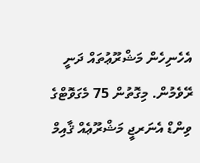އެހެނިހެން މަޝްރޫޢުތައް ދަނީ ރޭވެމުން. މިގޮތުން 75 މެގަވޮޓްގެ ވިންޑް އެނަރޖީ މަޝްރޫޢެއް ޤާއިމް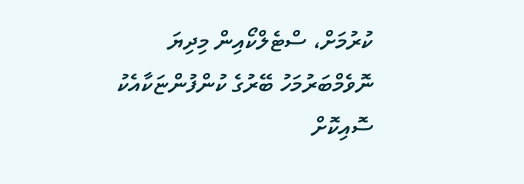ކުރުމަށް، ސްޓެލްކޯއިން މިދިޔަ ނޮވެމްބަރުމަހު ބޭރުގެ ކުންފުންޏަކާއެކު ސޮއިކޮށް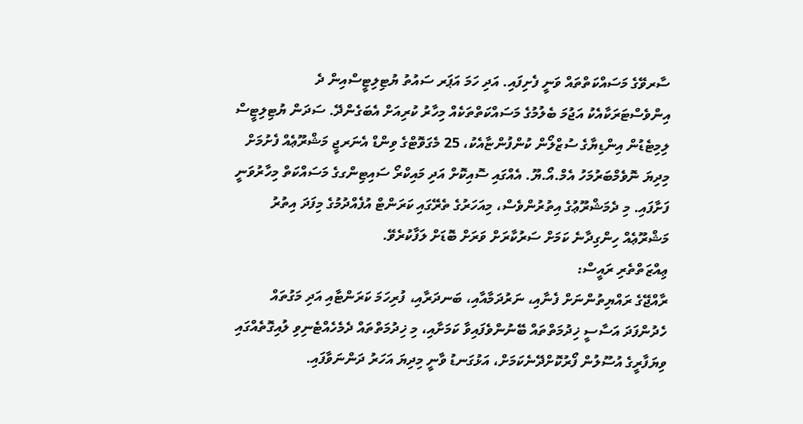ސާރވޭގެ މަސައްކަތްތައް ވަނީ ފެށިފައި. އަދި ހަމަ އަޕަރ ސައުތު ޔުޓިލިޓީސްއިން ދެ އިންވެސްޓަރަކާއެކު އަޖުމަ ބެލުމުގެ މަސައްކަތްތަކެއް މިހާރު ކުރިއަށް އެބަގެންދޭ. ސަދަން ޔުޓިލިޓީސް ލިމިޓެޑުން އިންޑިޔާގެ ސުޒްލޯން ކުންފުންޏާއެކު، 25 މެގަވޮޓްގެ ވިންޑް އެނަރޖީ މަޝްރޫޢެއް ފެށުމަށް މިދިޔަ ނޮވެމްބަރުމަހު އެމް.އޯ.ޔޫ. އެއްގައި ސޮއިކޮށް އަދި މައިކްރޯ ސައިޓިންގގެ މަސައްކަތް މިހާރުވަނީ ފަށާފައި. މި ދެމަޝްރޫޢުގެ އިތުރުންވެސް، މިއަހަރުގެ ތެރޭގައި ކަރަންޓް އުފެއްދުމުގެ މިފަދަ އިތުރު މަޝްރޫޢެއް ހިންގިދާނެ ކަމަށް ސަރުކާރަށް ވަރަށް ބޮޑަށް ލަފާކުރެވޭ.
ޢިއްޒަތްތެރި ރައީސް:
ރާއްޖޭގެ ރައްޔިތުންނަށް ފެނާއި، ނަރުދަމާއާއި، ބަނދަރާއި، ފުރިހަމަ ކަރަންޓާއި އަދި މަގުތައް ހެދުންފަދަ އަސާސީ ޚިދުމަތްތައް ބޭނުންވެފައިވާ ކަމަށާއި، މި ޚިދުމަތްތައް ދެމެހެއްޓެނިވި ލުއިގޮތެއްގައި ވިޔަފާރީގެ އުސޫލުން ފޯރުކޮށްދޭނެކަމަށް، އަޅުގަނޑު ވާނީ މިދިޔަ އަހަރު ދަންނަވާފައި.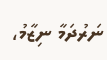ނަރުދަމާ ނިޒާމު،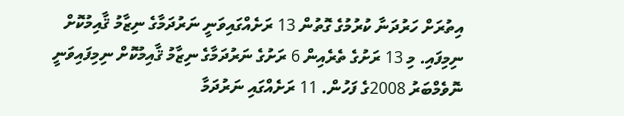އިތުރަށް ހަރުދަނާ ކުރުމުގެ ގޮތުން 13 ރަށެއްގައިވަނީ ނަރުދަމާގެ ނިޒާމު ޤާއިމުކޮށް ނިމިފައި. މި 13 ރަށުގެ ތެރެއިން 6 ރަށުގެ ނަރުދަމާގެ ނިޒާމު ޤާއިމުކޮށް ނިމިފައިވަނީ ނޮވެމްބަރު 2008ގެ ފަހުން. 11 ރަށެއްގައި ނަރުދަމާ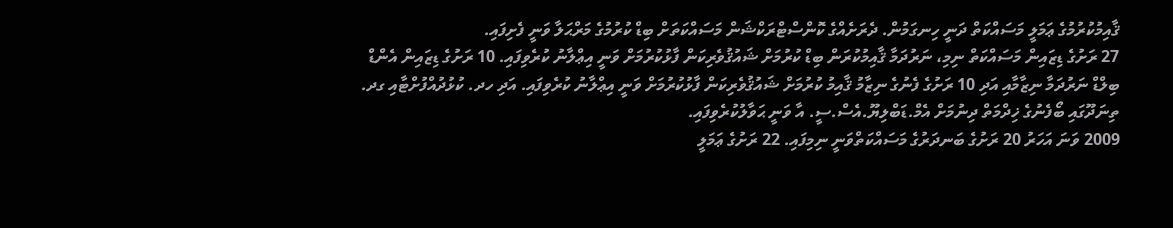ޤާއިމުކުރުމުގެ ޢަމަލީ މަސައްކަތް ދަނީ ހިނގަމުން. ދެރަށެއްގެ ކޮންސްޓްރަކްޝަން މަސައްކަތަށް ބިޑް ކުރުމުގެ މަރްޙަލާ ވަނީ ފެށިފައި.
27 ރަށުގެ ޑިޒައިން މަސައްކަތް ނިމި، ނަރުދަމާ ޤާއިމުކުރަން ބިޑް ކުރުމަށް ޝައުޤުވެރިކަން ފާޅުކުރުމަށް ވަނީ އިޢްލާނު ކުރެވިފައި. 10 ރަށުގެ ޑިޒައިން އެންޑް ބިލްޑް ނަރުދަމާ ނިޒާމާއި އަދި 10 ރަށުގެ ފެނުގެ ނިޒާމު ޤާއިމު ކުރުމަށް ޝައުޤުވެރިކަން ފާޅުކުރުމަށް ވަނީ އިޢްލާނު ކުރެވިފައި. އަދި ހދ. ކުޅުދުއްފުށްޓާއި ގދ. ތިނަދޫގައި ބޯފެނުގެ ޚިދްމަތް ދިނުމަށް އެމް.ޑަބްލިޔޫ.އެސް.ސީ. އާ ވަނީ ޙަވާލުކުރެވިފައި.
2009 ވަނަ އަހަރު 20 ރަށުގެ ބަނދަރުގެ މަސައްކަތްވަނީ ނިމިފައި. 22 ރަށުގެ ޢަމަލީ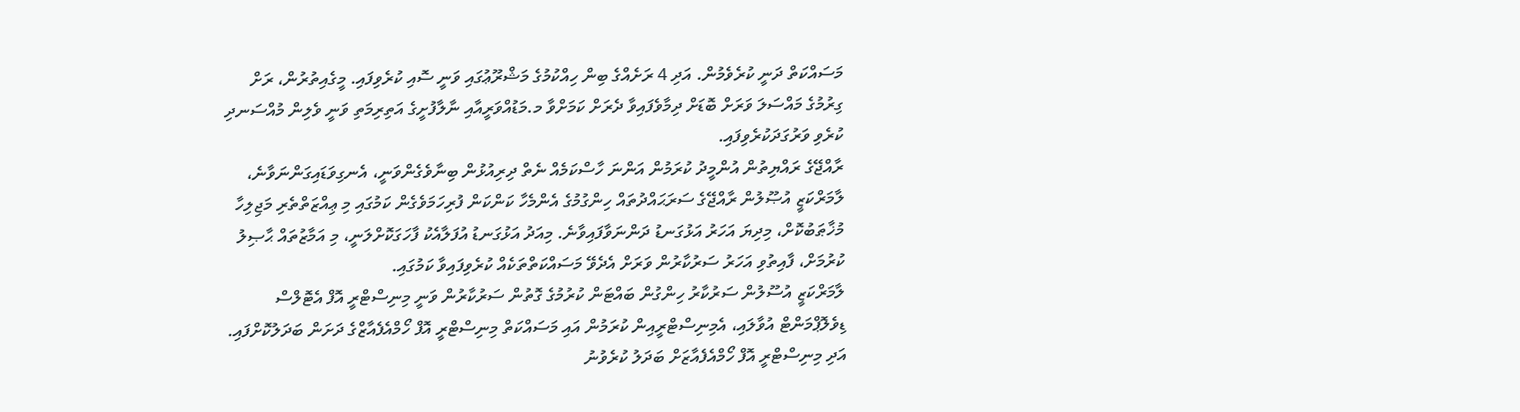މަސައްކަތް ދަނީ ކުރެވެމުން. އަދި 4 ރަށެއްގެ ބިން ހިއްކުމުގެ މަޝްރޫޢުގައި ވަނީ ސޮއި ކުރެވިފައި. މީގެއިތުރުން، ރަށް ގިރުމުގެ މައްސަލަ ވަރަށް ބޮޑަށް ދިމާވެފައިވާ ދެރަށް ކަމަށްވާ މ.މަޑުއްވަރީއާއި ނާލާފުށީގެ އަތިރިމަތި ވަނީ ވެލިން މުއްސަނދި ކުރެވި ވަރުގަދަކުރެވިފައި.
ރާއްޖޭގެ ރައްޔިތުން އުންމީދު ކުރަމުން އަންނަ ހާސްކަމެއް ނެތް ދިރިއުޅުން ބިނާވެގެންވަނީ، އެނގިވަޑައިގަންނަވާނެ، ލާމަރްކަޒީ އުޞޫލުން ރާއްޖޭގެ ސަރަޙައްދުތައް ހިންގުމުގެ އެންމެހާ ކަންކަން ފުރިހަމަވެގެން ކަމުގައި މި ޢިއްޒަތްތެރި މަޖިލިހާ މުޚާޠަބުކޮށް، މިދިޔަ އަހަރު އަޅުގަނޑު ދަންނަވާފައިވާނެ. މިއަދު އަޅުގަނޑު އުފަލާއެކު ފާހަގަކޮށްލަނީ، މި އަމާޒުތައް ޙާޞިލު ކުރުމަށް، ފާއިތުވި އަހަރު ސަރުކާރުން ވަރަށް އެދެވޭ މަސައްކަތްތަކެއް ކުރެވިފައިވާ ކަމުގައި.
ލާމަރްކަޒީ އުސޫލުން ސަރުކާރު ހިންގުން ބައްޓަން ކުރުމުގެ ގޮތުން ސަރުކާރުން ވަނީ މިނިސްޓްރީ އޮފް އެޓޮލްސް ޑިވެލޮޕްމަންޓް އުވާލައި، އެމިނިސްޓްރީއިން ކުރަމުން އައި މަސައްކަތް މިނިސްޓްރީ އޮފް ހޯމްއެފެއާޒްގެ ދަށަން ބަދަލުކޮށްފައި. އަދި މިނިސްޓްރީ އޮފް ހޯމްއެފެއާޒަށް ބަދަލު ކުރެވުނު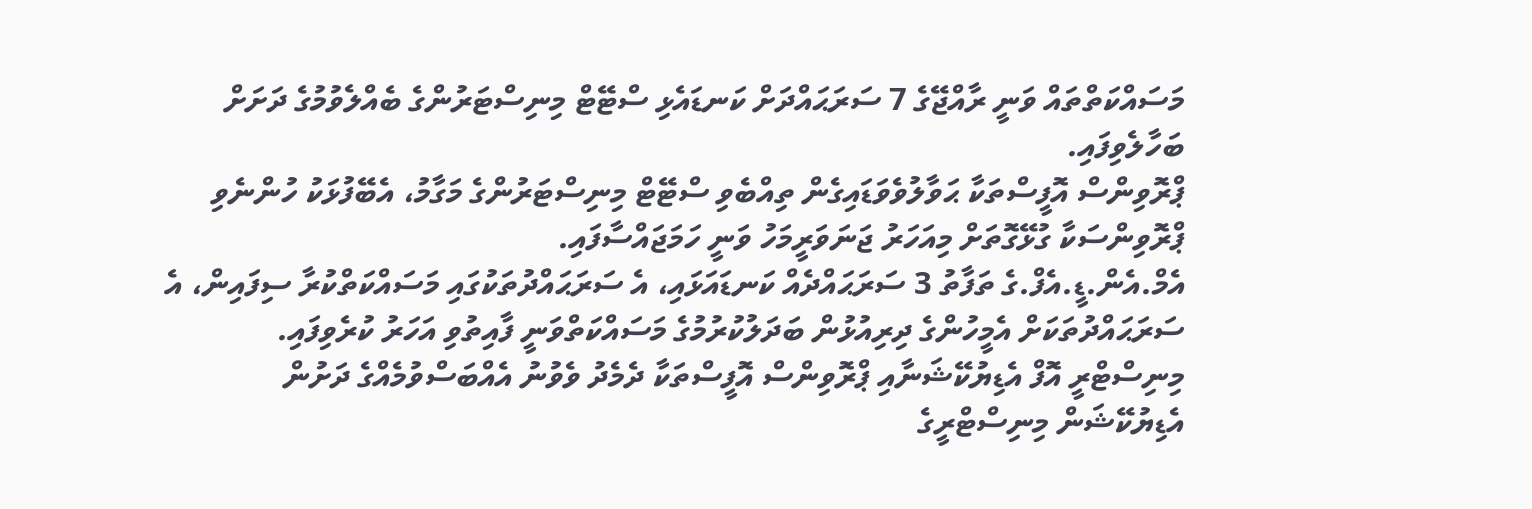މަސައްކަތްތައް ވަނީ ރާއްޖޭގެ 7 ސަރަޙައްދަށް ކަނޑައެޅި ސްޓޭޓް މިނިސްޓަރުންގެ ބެއްލެވުމުގެ ދަށަށް ބަހާލެވިފައި.
ޕްރޮވިންސް އޮފީސްތަކާ ޙަވާލުވެވަޑައިގެން ތިއްބެވި ސްޓޭޓް މިނިސްޓަރުންގެ މަގާމު، އެބޭފުޅަކު ހުންނެވި ޕްރޮވިންސަކާ ގުޅޭގޮތަށް މިއަހަރު ޖަނަވަރީމަހު ވަނީ ހަމަޖައްސާފައި.
އެމް.އެން.ޑީ.އެފް.ގެ ތަފާތު 3 ސަރަޙައްދެއް ކަނޑައަޅައި، އެ ސަރަޙައްދުތަކުގައި މަސައްކަތްކުރާ ސިފައިން، އެ ސަރަޙައްދުތަކަށް އެމީހުންގެ ދިރިއުޅުން ބަދަލުކުރުމުގެ މަސައްކަތްވަނީ ފާއިތުވި އަހަރު ކުރެވިފައި.
މިނިސްޓްރީ އޮފް އެޑިޔުކޭޝަނާއި ޕްރޮވިންސް އޮފީސްތަކާ ދެމެދު ވެވުނު އެއްބަސްވުމެއްގެ ދަށުން އެޑިޔުކޭޝަން މިނިސްޓްރީގެ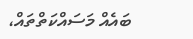ބައެއް މަސައްކަތްތައް،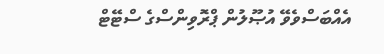އެއްބަސްވެވޭ އުޞޫލުން ޕްރޮވިންސްގެ ސްޓޭޓް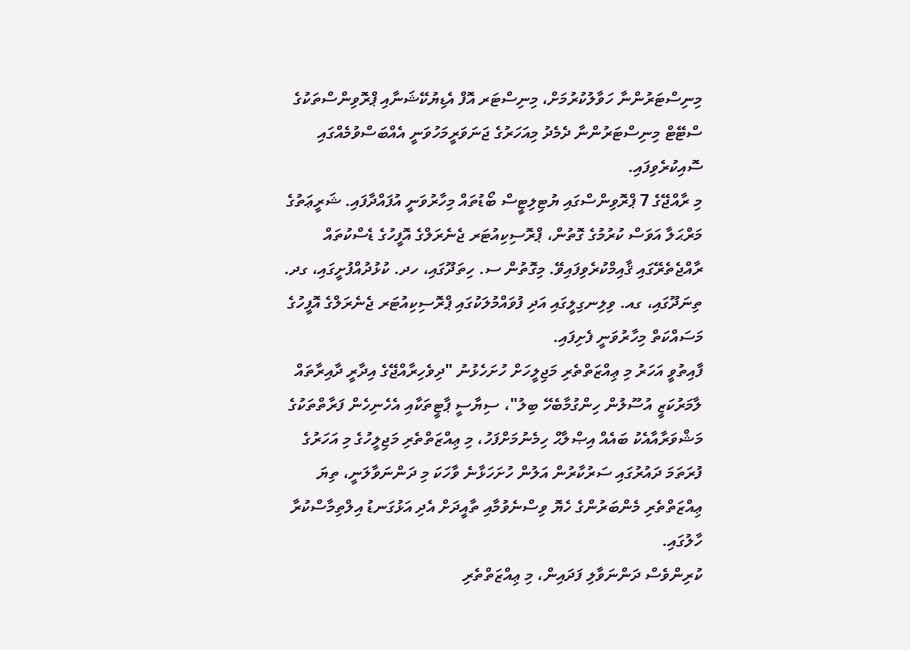މިނިސްޓަރުންނާ ހަވާލުކުރުމަށް، މިނިސްޓަރ އޮފް އެޑިޔުކޭޝަނާއި ޕްރޮވިންސްތަކުގެ ސްޓޭޓް މިނިސްޓަރުންނާ ދެމެދު މިއަހަރުގެ ޖަނަވަރީމަހުވަނީ އެއްބަސްވުމެއްގައި ސޮއިކުރެވިފައި.
މި ރާއްޖޭގެ 7 ޕްރޮވިންސްގައި ޔުޓިލިޓީސް ބޯޑުތައް މިހާރުވަނީ އުފައްދާފައި. ޝަރީޢަތުގެ މަރްޙަލާ އަވަސް ކުރުމުގެ ގޮތުން، ޕްރޮސިކިއުޓަރ ޖެނެރަލްގެ އޮފީހުގެ ޑެސްކުތައް ރާއްޖެތެރޭގައި ޤާއިމްކުރެވިފައިވޭ. މިގޮތުން ސ. ހިތަދޫގައި، ހދ. ކުޅުދުއްފުށީގައި، ގދ. ތިނަދޫގައި، ގއ. ވިލިނގިލީގައި އަދި ފުވައްމުލަކުގައި ޕްރޮސިކިއުޓަރ ޖެނެރަލްގެ އޮފީހުގެ މަސައްކަތް މިހާރުވަނީ ފެށިފައި.
ފާއިތުވީ އަހަރު މި ޢިއްޒަތްތެރި މަޖިލީހަށް ހުށަހެޅުނު "ދިވެހިރާއްޖޭގެ އިދާރީ ދާއިރާތައް ލާމަރުކަޒީ އުސޫލުން ހިންގުމާބެހޭ ބިލު"، ސިޔާސީ ޕާޓީތަކާއި އެހެނިހެން ފަރާތްތަކުގެ މަޝްވަރާއާއެކު ބައެއް އިޞްލާޙް ހިމެނުމަށްފަހު، މި ޢިއްޒަތްތެރި މަޖިލީހުގެ މި އަހަރުގެ ފުރަތަމަ ދައުރުގައި ސަރުކާރުން އަލުން ހުށަހަޅާނެ ވާހަކަ މި ދަންނަވާލަނީ، ތިޔަ ޢިއްޒަތްތެރި މެންބަރުންގެ ހެޔޮ ވިސްނެވުމާއި ތާއީދަށް އެދި އަޅުގަނޑު އިލްތިމާސްކުރާ ހާލުގައި.
ކުރިންވެސް ދަންނަވާލި ފަދައިން، މި ޢިއްޒަތްތެރި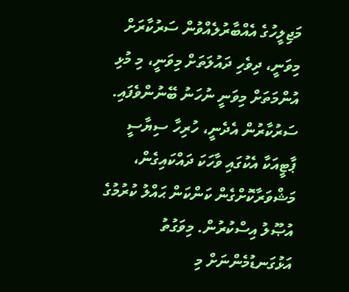މަޖިލީހުގެ އެއްބާރުލެއްވުން ސަރުކާރަށް މިވަނީ، ދިވެހި ދައުލަތަށް މިވަނީ، މި މުޅި އުންމަތަށް މިވަނީ ނުހަނު ބޭނުންވެފައި. ސަރުކާރުން އެދެނީ، ހުރިހާ ސިޔާސީ ޕާޓީއަކާ އެކުގައި ވާހަކަ ދައްކައިގެން، މަޝްވަރާކޮށްގެން ކަންކަން ޙައްލު ކުރުމުގެ އުޞޫލު އިސްކުރުން. މިވަގުތު އަޅުގަނޑުމެންނަށް މި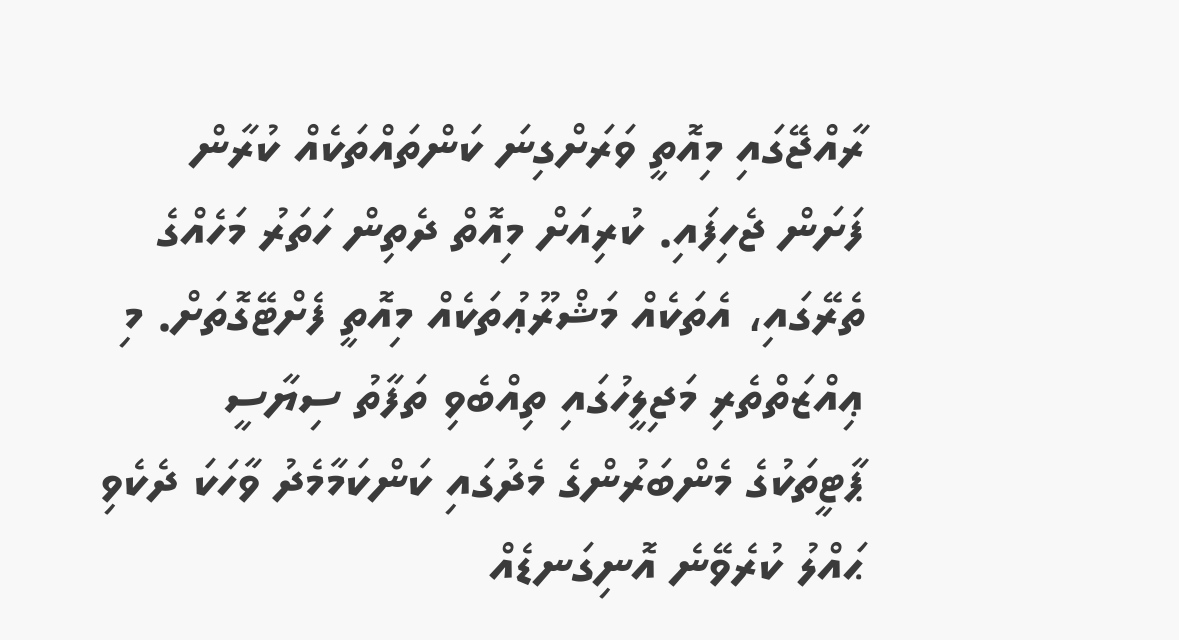ރާއްޖޭގައި މިއޮތީ ވަރަށްގިނަ ކަންތައްތަކެއް ކުރާން ފަށަން ޖެހިފައި. ކުރިއަށް މިއޮތް ދެތިން ހަތަރު މަހެއްގެ ތެރޭގައި، އެތަކެއް މަޝްރޫޢުތަކެއް މިއޮތީ ފެށްޓޭގޮތަށް. މި ޢިއްޒަތްތެރި މަޖިލީހުގައި ތިއްބެވި ތަފާތު ސިޔާސީ ޕާޓީތަކުގެ މެންބަރުންގެ މެދުގައި ކަންކަމާމެދު ވާހަކަ ދެކެވި ޙައްލު ކުރެވޭނެ އޮނިގަނޑެއް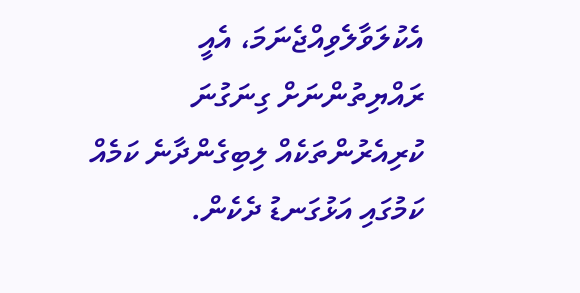އެކުލަވާލެވިއްޖެނަމަ، އެއީ ރައްޔިތުންނަށް ގިނަގުނަ ކުރިއެރުންތަކެއް ލިބިގެންދާނެ ކަމެއް ކަމުގައި އަޅުގަނޑު ދެކެން.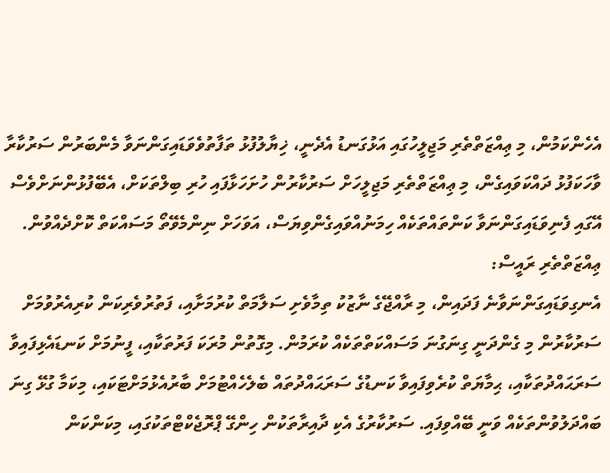އެހެންކަމުން، މި ޢިއްޒަތްތެރި މަޖިލީހުގައި އަޅުގަނޑު އެދެނީ، ޚިޔާލުފުޅު ތަފާތުވެވަޑައިގަންނަވާ މެންބަރުން ސަރުކާރާ ވާހަކަފުޅު ދައްކަވައިގެން، މި ޢިއްޒަތްތެރި މަޖިލީހަށް ސަރުކާރުން ހުށަހަޅާފައި ހުރި ބިލްތަކަށް، އެބޭފުޅުންނަށްވެސް އޭގައި ފެނިވަޑައިގަންނަވާ ކަންތައްތަކެއް ހިމަނުއްވައިގެންވިޔަސް، އަވަހަށް ނިންމެވޭތޯ މަސައްކަތް ކޮށްދެއްވުން.
ޢިއްޒަތްތެރި ރައީސް:
އެނގިވަޑައިގަންނަވާނެ ފަދައިން، މި ރާއްޖޭގެ ނާޒުކު ތިމާވެށި ސަލާމަތް ކުރުމަށާއި، ފަތުރުވެރިކަން ކުރިއެރުވުމަށް ސަރުކާރުން މި ގެންދަނީ ގިނަގުނަ މަސައްކަތްތަކެއް ކުރަމުން. މިގޮތުން މުރަކަ ފަރުތަކާއި، ފީނުމަށް ކަނޑައެޅިފައިވާ ސަރަޙައްދުތަކާއި، ޙިމާޔަތް ކުރެވިފައިވާ ކަނޑުގެ ސަރަޙައްދުތައް ބެލެހެއްޓުމަށް ބާރުއެޅުމަށްޓަކައި، މިކަމާ ގުޅޭ ގިނަ ބައްދަލުވުންތަކެއް ވަނީ ބޭއްވިފައި. ސަރުކާރުގެ އެކި ދާއިރާތަކުން ހިންގޭ ޕްރޮޖެކްޓްތަކުގައި، މިކަންކަން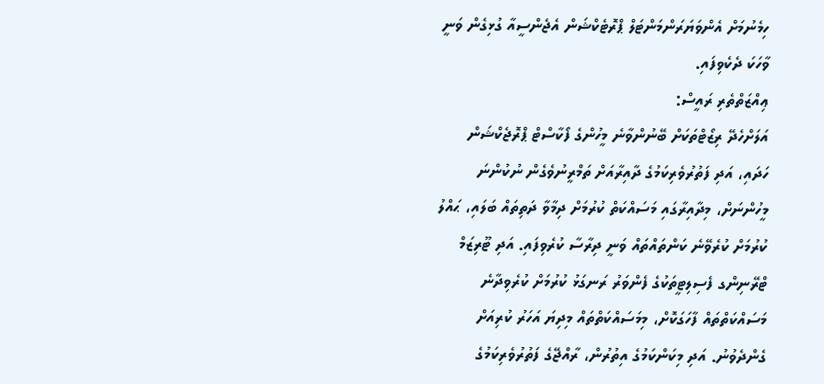ހިމެނުމަށް އެންވަޔަރަންމަންޓަލް ޕްރޮޓެކްޝަން އެޖެންސީއާ ގުޅިގެން ވަނީ ވާހަކަ ދެކެވިފައި.
ޢިއްޒަތްތެރި ރައީސް:
އަލަށްހެދޭ ރިޒޯޓްތަކަށް ބޭނުންވާނެ މީހުންގެ ފޯކާސްޓް ޕްރޮޖެކްޝަން ހަދައި، އަދި ފަތުރުވެރިކަމުގެ ދާއިރާއަށް ތަމްރީނުވެގެން ނުކުންނަ މީހުންނަށް، މިދާއިރާގައި މަސައްކަތް ކުރުމަށް ދިމާވާ ދަތިތައް ބަލައި، ޙައްލު ކުރުމަށް ކުރެވޭނެ ކަންތައްތައް ވަނީ ދިރާސާ ކުރެވިފައި. އަދި ޓޫރިޒަމް ޓްރޭނިންގ ފެސިލިޓީތަކުގެ ފެންވަރު ރަނގަޅު ކުރުމަށް ކުރެވިދާނެ މަސައްކަތްތައް ފާހަގަކޮށް، މިމަސައްކަތްތައް މިދިޔަ އަހަރު ކުރިއަށް ގެންދެވުނު. އަދި މިކަންކަމުގެ އިތުރުން، ރާއްޖޭގެ ފަތުރުވެރިކަމުގެ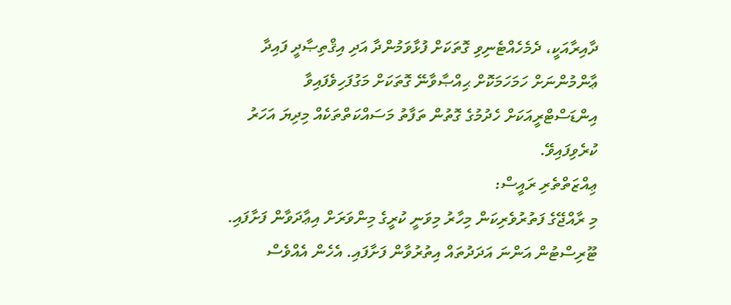ދާއިރާއަކީ، ދެމެހެއްޓެނިވި ގޮތަކަށް ފުޅާވަމުންދާ އަދި އިޤްތިޞާދީ ފައިދާ ޢާންމުންނަށް ހަމަހަމަކޮށް ޙިއްޞާވާނޭ ގޮތަކަށް މަގުފަހިވެފައިވާ އިންޑަސްޓްރީއަކަށް ހެދުމުގެ ގޮތުން ތަފާތު މަސައްކަތްތަކެއް މިދިޔަ އަހަރު ކުރެވިފައިވޭ.
ޢިއްޒަތްތެރި ރައީސް:
މި ރާއްޖޭގެ ފަތުރުވެރިކަން މިހާރު މިވަނީ ކުރީގެ މިންވަރަށް އިޢާދަވާން ފަށާފައި. ޓޫރިސްޓުން އަންނަ އަދަދުތައް އިތުރުވާން ފަށާފައި. އެހެން އެއްވެސް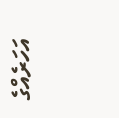އަހަރެއްގެ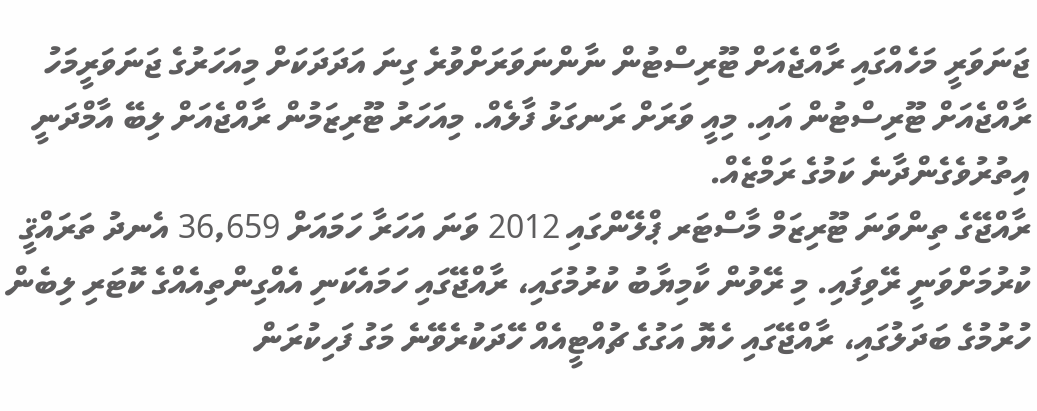ޖަނަވަރީ މަހެއްގައި ރާއްޖެއަށް ޓޫރިސްޓުން ނާންނަވަރަށްވުރެ ގިނަ އަދަދަކަށް މިއަހަރުގެ ޖަނަވަރީމަހު ރާއްޖެއަށް ޓޫރިސްޓުން އައި. މިއީ ވަރަށް ރަނގަޅު ފާލެއް. މިއަހަރު ޓޫރިޒަމުން ރާއްޖެއަށް ލިބޭ އާމްދަނީ އިތުރުވެގެންދާނެ ކަމުގެ ރަމްޒެއް.
ރާއްޖޭގެ ތިންވަނަ ޓޫރިޒަމް މާސްޓަރ ޕްލޭންގައި 2012 ވަނަ އަހަރާ ހަމައަށް 36,659 އެނދު ތަރައްޤީ ކުރުމަށްވަނީ ރޭވިފައި. މި ރޭވުން ކާމިޔާބު ކުރުމުގައި، ރާއްޖޭގައި ހަމައެކަނި އެއްގިންތިއެއްގެ ކޮޓަރި ލިބެން ހުރުމުގެ ބަދަލުގައި، ރާއްޖޭގައި ހެޔޮ އަގުގެ ޗުއްޓީއެއް ހޭދަކުރެވޭނެ މަގު ފަހިކުރަން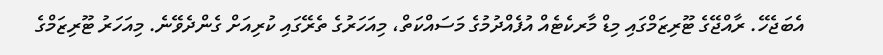އެބަޖެހޭ. ރާއްޖޭގެ ޓޫރިޒަމްގައި މިޑް މާރކެޓެއް އުފެއްދުމުގެ މަސައްކަތް، މިއަހަރުގެ ތެރޭގައި ކުރިއަށް ގެންދެވޭނެ. މިއަހަރު ޓޫރިޒަމްގެ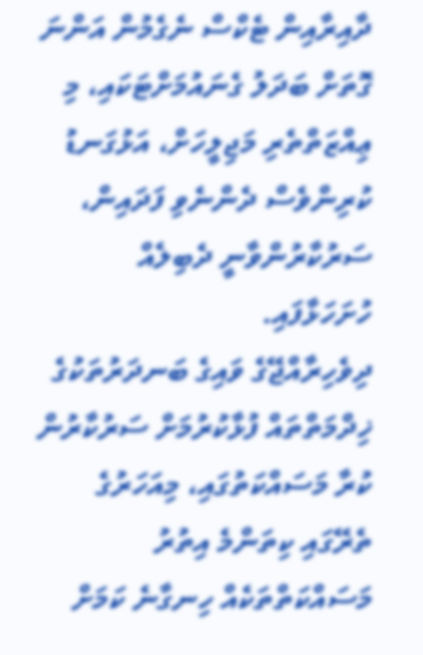ދާއިރާއިން ޓެކްސް ނެގެމުން އަންނަ ގޮތަށް ބަދަލު ގެނައުމަށްޓަކައި، މި ޢިއްޒަތްތެރި މަޖިލީހަށް، އަޅުގަނޑު ކުރިންވެސް ދެންނެވި ފަދައިން، ސަރުކާރުންވާނީ ދެބިލެއް ހުށަހަޅާފައި.
ދިވެހިރާއްޖޭގެ ވައިގެ ބަނދަރުތަކުގެ ޚިދްމަތްތައް ފުޅާކުރުމަށް ސަރުކާރުން ކުރާ މަސައްކަތުގައި، މިއަހަރުގެ ތެރޭގައި ކިތަންމެ އިތުރު މަސައްކަތްތަކެއް ހިނގާނެ ކަމަށް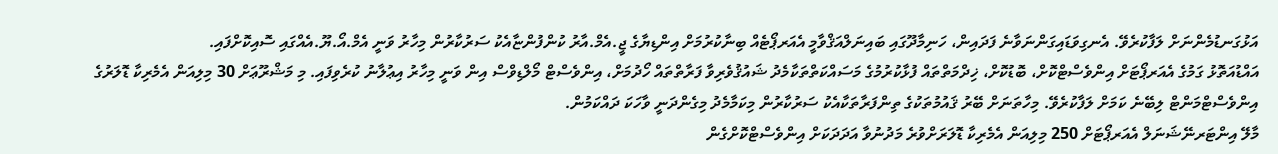އަޅުގަނޑުމެންނަށް ލަފާކުރެވޭ. އެނގިވަޑައިގަންނަވާނެ ފަދައިން، ހަނިމާދޫގައި ބައިނަލްއަޤްވާމީ އެއަރޕޯޓެއް ބިނާކުރުމަށް އިންޑިޔާގެ ޖީ.އެމް.އާރު ކުންފުންޏާއެކު ސަރުކާރުން މިހާރު ވަނީ އެމް.އޯ.ޔޫ.އެއްގައި ސޮއިކޮށްފައި.
އައްޑުއަތޮޅު ގަމުގެ އެއަރޕޯޓަށް އިންވެސްޓްކޮށް، ބޮޑުކޮށް، ޚިދްމަތްތައް ފުޅާކުރުމުގެ މަސައްކަތްތަކާމެދު ޝައުޤުވެރިވާ ފަރާތްތައް ހޯދުމަށް، އިންވެސްޓް މޯލްޑިވްސް އިން ވަނީ މިހާރު އިޢުލާނު ކުރެވިފައި. މި މަޝްރޫޢަށް 30 މިލިއަން އެމެރިކާ ޑޮލަރުގެ އިންވެސްޓްމަންޓް ލިބޭނެ ކަމަށް ލަފާކުރެވޭ. މިހާތަނަށް ބޭރު ޤައުމުތަކުގެ ތިންފަރާތަކާއެކު ސަރުކާރުން މިކަމާމެދު މިގެންދަނީ ވާހަކަ ދައްކަމުން.
މާލޭ އިންޓަރނޭޝަނަލް އެއަރޕޯޓަށް 250 މިލިއަން އެމެރިކާ ޑޮލަރަށްވުރެ މަދުނުވާ އަދަދަކަށް އިންވެސްޓްކޮށްގެން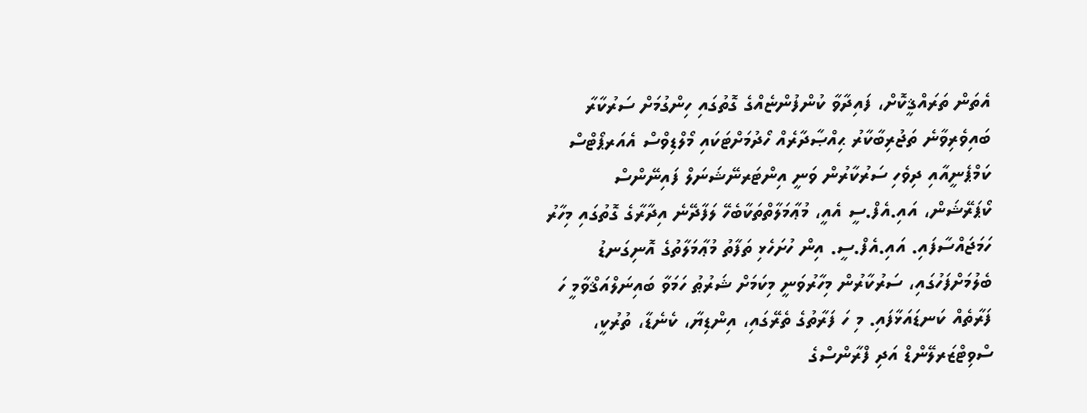އެތަން ތަރައްޤީކޮށް، ފައިދާވާ ކުންފުންޏެއްގެ ގޮތުގައި ހިންގުމަށް ސަރުކާރާ ބައިވެރިވާނެ ތަޖުރިބާކާރު ޙިއްޞާދާރެއް ހޯދުމަށްޓަކައި މޯލްޑިވްސް އެއަރޕޯޓްސް ކަމްޕެނީއާއި ދިވެހި ސަރުކާރުން ވަނީ އިންޓަރނޭޝަނަލް ފައިނޭންސް ކޯޕަރޭޝަން، އައި.އެފް.ސީ އެއީ، މުޢާމަލާތްތަކާބެހޭ ލަފާދޭނެ އިދާރާގެ ގޮތުގައި މިހާރު ހަމަޖައްސާފައި. އައި.އެފް.ސީ. އިން ހުށަހެޅި ތަފާތު މުޢާމަލާތުގެ އޮނިގަނޑު ބެލުމަށްފަހުގައި، ސަރުކާރުން މިހާރުވަނީ މިކަމަށް ޝަރުޠު ހަމަވާ ބައިނަލްއަޤްވާމީ ހަ ފަރާތެއް ކަނޑައަޅާފައި. މި ހަ ފަރާތުގެ ތެރޭގައި، އިންޑިޔާ، ކެނެޑާ، ތުރުކީ، ސްވިޓްޒަރލޭންޑް އަދި ފްރާންސްގެ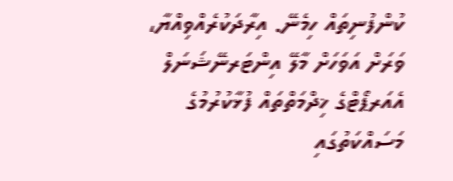ކުންފުނިތައް ހިމެނޭ. އިރާދަކުރެއްވިއްޔާ، ވަރަށް އަވަހަށް މާލޭ އިންޓަރނޭޝަނަލް އެއަރޕޯޓްގެ ޚިދްމަތްތައް ފުޅާކުރުމުގެ މަސައްކަތުގައި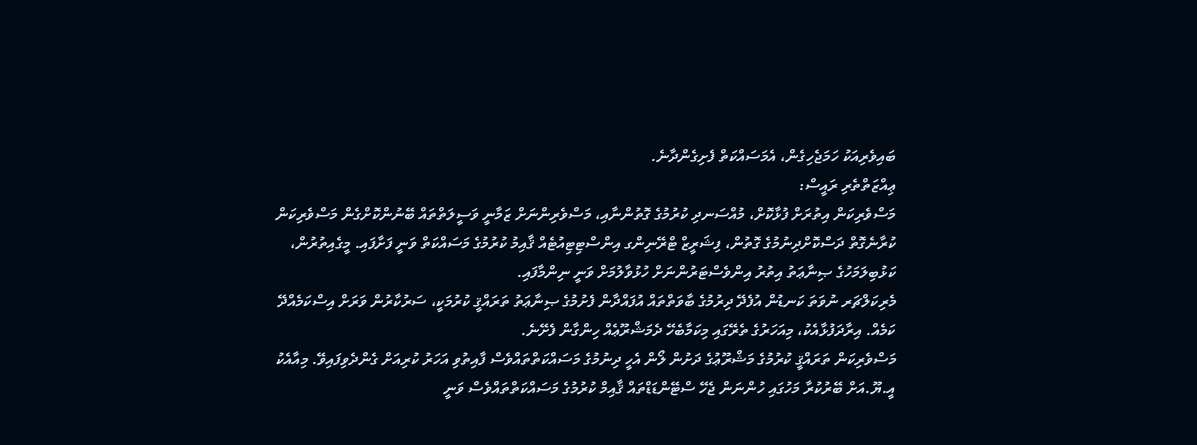ބައިވެރިއަކު ހަމަޖެހިގެން، އެމަސައްކަތް ފެށިގެންދާނެ.
ޢިއްޒަތްތެރި ރައީސް:
މަސްވެރިކަން އިތުރަށް ފުޅާކޮށް، މުއްސަނދި ކުރުމުގެ ގޮތުންނާއި، މަސްވެރިންނަށް ޒަމާނީ ވަސީލަތްތައް ބޭނުންކޮށްގެން މަސްވެރިކަން ކުރާނެގޮތް ދަސްކޮށްދިނުމުގެ ގޮތުން، ފިޝަރީޒް ޓްރޭނިންގ އިންސްޓިޓިއުޓެއް ޤާއިމު ކުރުމުގެ މަސައްކަތް ވަނީ ފަށާފައި. މީގެއިތުރުން، ކަޅުބިލަމަހުގެ ޞިނާޢަތު އިތުރު އިންވެސްޓަރުންނަށް ހުޅުވާލުމަށް ވަނީ ނިންމާފައި.
މެރިކަލްޗަރ ނުވަތަ ކަނޑުން އުފެދޭ ދިރުމުގެ ބާވަތްތައް އުފައްދާން ފެށުމުގެ ޞިނާޢަތު ތަރައްޤީ ކުރުމަކީ، ސަރުކާރުން ވަރަށް އިސްކަމެއްދޭ ކަމެއް. އިރާދަފުޅާއެކު، މިއަހަރުގެ ތެރޭގައި މިކަމާބެހޭ ދެމަޝްރޫޢެއް ހިންގާން ފެށޭނެ.
މަސްވެރިކަން ތަރައްޤީ ކުރުމުގެ މަޝްރޫޢުގެ ދަށުން ލޯން އެހީ ދިނުމުގެ މަސައްކަތްތައްވެސް ފާއިތުވި އަހަރު ކުރިއަށް ގެންދެވިފައިވޭ. މިއާއެކު އީ.ޔޫ.އަށް ބޭރުކުރާ މަހުގައި ހުންނަން ޖެހޭ ސްޓޭންޑަޑްތައް ޤާއިމް ކުރުމުގެ މަސައްކަތްތައްވެސް ވަނީ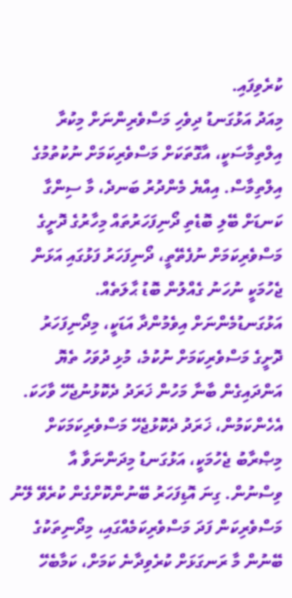ކުރެވިފައި.
މިއަދު އަޅުގަނޑު ދިވެހި މަސްވެރިންނަށް މިކުރާ އިލްތިމާސަކީ، އާގޮތަކަށް މަސްވެރިކަމަށް ނުކުތުމުގެ އިލްތިމާސް. އިއްޔެ މެންދުރު ބަނދެ، މާ ސިންގާ ކަނޑަށް ބޭލި ބޮޑެތި ދޯނިފަހަރުތައް މިހާރުގެ ދޮށީގެ މަސްވެރިކަމަށް ނުފެތޭތީ، ދޯނިފަހަރު ފަޅުގައި އަޅަން ޖެހުމަކީ ނުހަނު ގެއްލުން ބޮޑު ޙާލަތެއް. އަޅުގަނޑުމެންނަށް އިވެމުންދާ އަޑަކީ، މިދޯނިފަހަރު ދޮށީގެ މަސްވެރިކަމަށް ނުކުމެ، މުޅި ދުވަހު ތެޔޮ އަންދައިގެން ބާނާ މަހުން ޚަރަދު ދެކޮޅުނުޖެހޭ ވާހަކަ. އެހެންކަމުން، ޚަރަދު ދެކޮޅުޖެހޭ މަސްވެރިކަމަކަށް މިޞްރާބު ޖެހުމަކީ، އަޅުގަނޑު މިދަންނަވާ އާ ވިސްނުން. ގިނަ އޮޑިފަހަރު ބޭނުންކޮށްގެން ކުރެވޭ ލޭނު މަސްވެރިކަން ފަދަ މަސްވެރިކަމެއްގައި، މިދޯނިތަކުގެ ބޭނުން މާ ރަނގަޅަށް ކުރެވިދާނެ ކަމަށް، ކަމާބެހޭ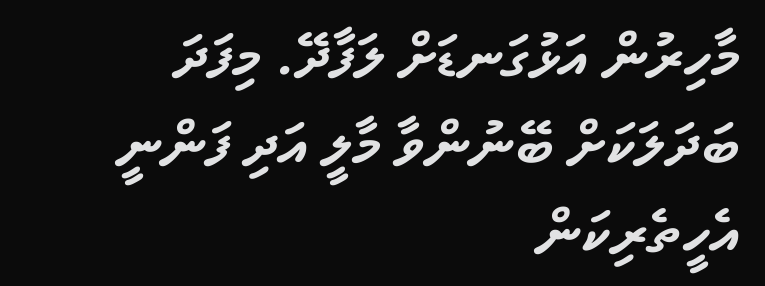މާހިރުން އަޅުގަނޑަށް ލަފާދޭ. މިފަދަ ބަދަލަކަށް ބޭނުންވާ މާލީ އަދި ފަންނީ އެހީތެރިކަން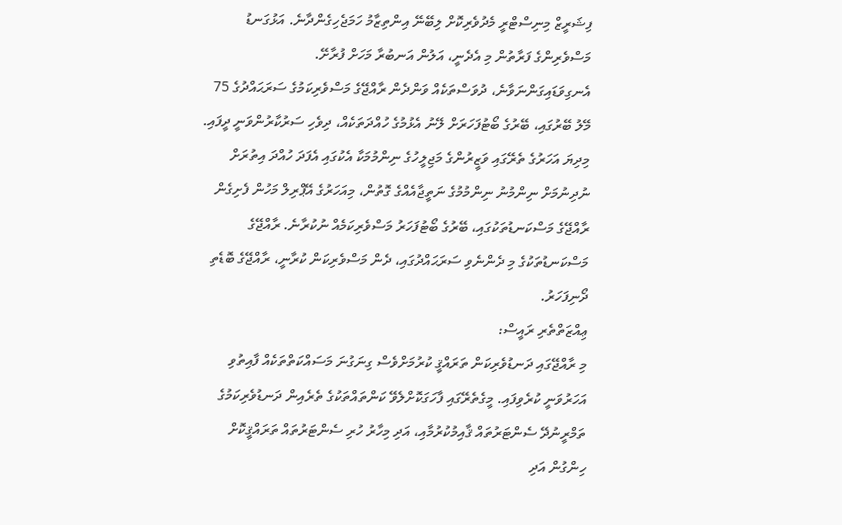ފިޝަރީޒް މިނިސްޓްރީ މެދުވެރިކޮށް ލިބޭނޭ އިންތިޒާމު ހަމަޖެހިގެންދާނެ. އަޅުގަނޑު މަސްވެރިންގެ ފަރާތުން މި އެދެނީ، އަލުން އަނބުރާ މަހަށް ފުރާށޭ.
އެނގިވަޑައިގަންނަވާނެ، ދުވަސްތަކެއް ވަންދެން ރާއްޖޭގެ މަސްވެރިކަމުގެ ސަރަޙައްދުގެ 75 މޭލު ބޭރުގައި، ބޭރުގެ ބޯޓުފަހަރަށް ލޭނު އެޅުމުގެ ހުއްދަތަކެއް، ދިވެހި ސަރުކާރުންވަނީ ދީފައި. މިދިޔަ އަހަރުގެ ތެރޭގައި ވަޒީރުންގެ މަޖިލީހުގެ ނިންމުމަކާ އެކުގައި އެފަދަ ހުއްދަ އިތުރަށް ނުދިނުމަށް ނިންމުނު ނިންމުމުގެ ނަތީޖާއެއްގެ ގޮތުން، މިއަހަރުގެ އޭޕްރިލް މަހުން ފެށިގެން ރާއްޖޭގެ މަސްކަނޑުތަކުގައި، ބޭރުގެ ބޯޓުފަހަރު މަސްވެރިކަމެއް ނުކުރާނެ. ރާއްޖޭގެ މަސްކަނޑުތަކުގެ މި ދެންނެވި ސަރަޙައްދުގައި، ދެން މަސްވެރިކަން ކުރާނީ، ރާއްޖޭގެ ބޮޑެތި ދޯނިފަހަރު.
ޢިއްޒަތްތެރި ރައީސް:
މި ރާއްޖޭގައި ދަނޑުވެރިކަން ތަރައްޤީ ކުރުމަށްވެސް ގިނަގުނަ މަސައްކަތްތަކެއް ފާއިތުވި އަހަރުވަނީ ކުރެވިފައި. މީގެތެރޭގައި ފާހަގަކޮށްލެވޭ ކަންތައްތަކުގެ ތެރެއިން ދަނޑުވެރިކަމުގެ ތަމްރީނުދޭ ސެންޓަރުތައް ޤާއިމުކުރުމާއި، އަދި މިހާރު ހުރި ސެންޓަރުތައް ތަރައްޤީކޮށް ހިންގުން އަދި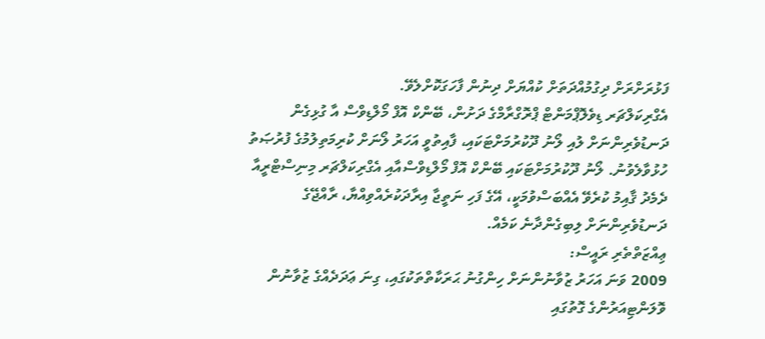ފަޅުރަށްރަށް ދިގުމުއްދަތަށް ކުއްޔަށް ދިނުން ފާހަގަކޮށްލެވޭ.
އެގްރިކަލްޗަރ ޑިވެލޮޕްމަންޓް ޕްރޮގްރާމްގެ ދަށުން، ބޭންކް އޮފް މޯލްޑިވްސް އާ ގުޅިގެން ދަނޑުވެރިންނަށް ލުއި ލޯނު ދޫކުރުމަށްޓަކައި، ފާއިތުވީ އަހަރު ލޯނަށް ކުރިމަތިލުމުގެ ފުރުޞަތު ހުޅުވާލެވުނު. ލޯނު ދޫކުރުމަށްޓަކައި ބޭންކް އޮފް މޯލްޑިވްސްއާއި އެގްރިކަލްޗަރ މިނިސްޓްރީއާ ދެމެދު ޤާއިމު ކުރެވޭ އެއްބަސްވުމަކީ، އޭގެ ފަހި ނަތީޖާ އިރާދަކުރެއްވިއްޔާ، ރާއްޖޭގެ ދަނޑުވެރިންނަށް ލިބިގެންދާނެ ކަމެއް.
ޢިއްޒަތްތެރި ރައީސް:
2009 ވަނަ އަހަރު ޒުވާނުންނަށް ހިންގުނު ޙަރަކާތްތަކުގައި، ގިނަ ޢަދަދެއްގެ ޒުވާނުން ވޮލަންޓިއަރުންގެ ގޮތުގައި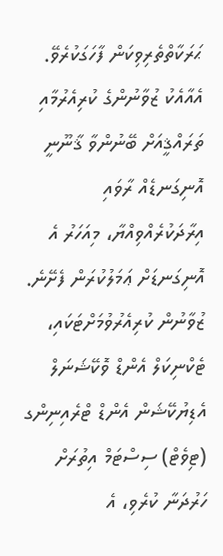ޙަރަކާތްތެރިވިކަން ފާހަގަކުރެވޭ. އެއާއެކު ޒުވާނުންގެ ކުރިއެރުމާއި ތަރައްޤީއަށް ބޭނުންވާ ޤާނޫނީ އޮނިގަނޑެއް ރާވައި އިރާދަކުރެއްވިއްޔާ، މިއަހަރު އެ އޮނިގަނޑަށް ޢަމަލުކުރަން ފެށޭނެ.
ޒުވާނުން ކުރިއެރުވުމަށްޓަކައި، ޓެކްނިކަލް އެންޑް ވޮކޭޝަނަލް އެޑިޔުކޭޝަން އެންޑް ޓްރެއިނިންގ (ޓިވެޓް) ސިސްޓަމް އިތުރަށް ހަރުދަނާ ކުރެވި، އެ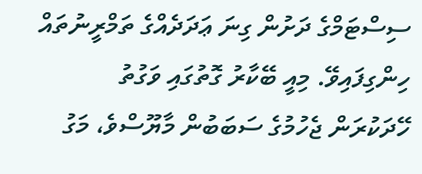ސިސްޓަމްގެ ދަށުން ގިނަ ޢަދަދެއްގެ ތަމްރީނުތައް ހިންގިފައިވޭ. މިއީ ބޭކާރު ގޮތުގައި ވަގުތު ހޭދަކުރަން ޖެހުމުގެ ސަބަބުން މާޔޫސްވެ، މަގު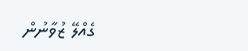ގެއްލޭ ޒުވާނުން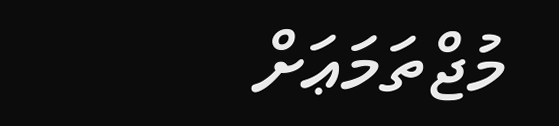މުޖްތަމަޢަށް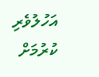އަހުލުވެރި ކުރުމަށް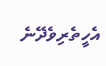އެހީތެރިވެދޭނެ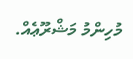މުހިންމު މަޝްރޫޢެއް.